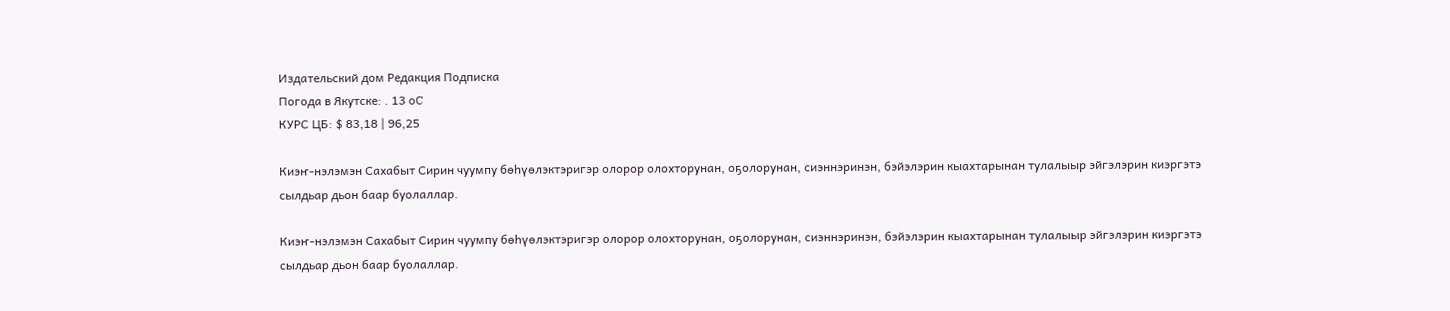Издательский дом Редакция Подписка
Погода в Якутске: . 13 oC
КУРС ЦБ: $ 83,18 | 96,25

Киэҥ-нэлэмэн Сахабыт Сирин чуумпу бөһүөлэктэригэр олорор олохторунан, оҕолорунан, сиэннэринэн, бэйэлэрин кыахтарынан тулалыыр эйгэлэрин киэргэтэ сылдьар дьон баар буолаллар.

Киэҥ-нэлэмэн Сахабыт Сирин чуумпу бөһүөлэктэригэр олорор олохторунан, оҕолорунан, сиэннэринэн, бэйэлэрин кыахтарынан тулалыыр эйгэлэрин киэргэтэ сылдьар дьон баар буолаллар.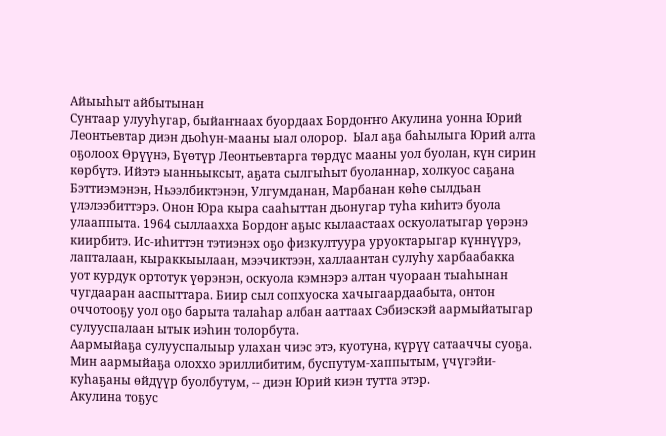Айыыһыт айбытынан
Сунтаар улууһугар, быйаҥнаах буордаах Бордоҥҥо Акулина уонна Юрий Леонтьевтар диэн дьоһун-мааны ыал олорор.  Ыал аҕа баһылыга Юрий алта оҕолоох Өрүүнэ, Бүөтүр Леонтьевтарга төрдүс мааны уол буолан, күн сирин көрбүтэ. Ийэтэ ыанньыксыт, аҕата сылгыһыт буоланнар, холкуос саҕана Бэттиэмэнэн, Ньээлбиктэнэн, Улгумданан, Марбанан көһө сылдьан үлэлээбиттэрэ. Онон Юра кыра сааһыттан дьонугар туһа киһитэ буола улааппыта. 1964 сыллаахха Бордоҥ аҕыс кылаастаах оскуолатыгар үөрэнэ киирбитэ. Ис-иһиттэн тэтиэнэх оҕо физкултуура уруоктарыгар күннүүрэ, лапталаан, кыраккыылаан, мээчиктээн, халлаантан сулуһу харбаабакка уот курдук ортотук үөрэнэн, оскуола кэмнэрэ алтан чуораан тыаһынан чугдааран ааспыттара. Биир сыл сопхуоска хачыгаардаабыта, онтон оччотооҕу уол оҕо барыта талаһар албан ааттаах Сэбиэскэй аармыйатыгар сулууспалаан ытык иэһин толорбута.
Аармыйаҕа сулууспалыыр улахан чиэс этэ, куотуна, күрүү сатааччы суоҕа. Мин аармыйаҕа олоххо эриллибитим, буспутум-хаппытым, үчүгэйи-куһаҕаны өйдүүр буолбутум, -- диэн Юрий киэн тутта этэр.
Акулина тоҕус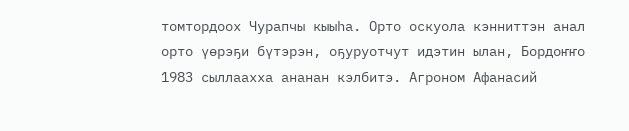томтордоох Чурапчы кыыһа. Орто оскуола кэнниттэн анал орто үөрэҕи бүтэрэн, оҕуруотчут идэтин ылан, Бордоҥҥо 1983 сыллаахха ананан кэлбитэ. Агроном Афанасий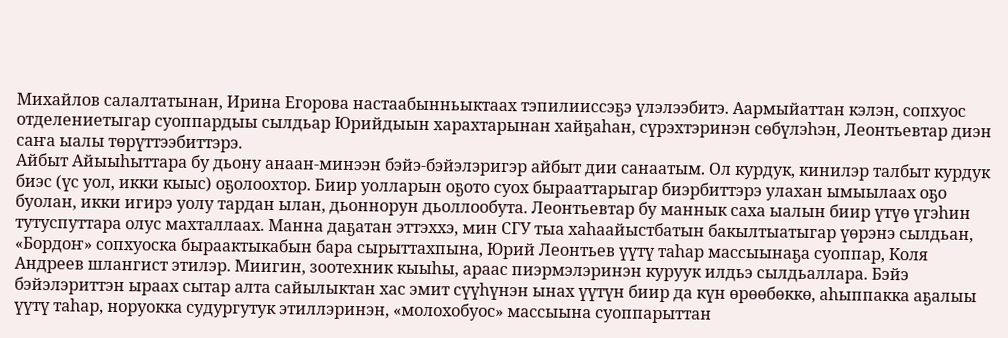Михайлов салалтатынан, Ирина Егорова настаабынньыктаах тэпилииссэҕэ үлэлээбитэ. Аармыйаттан кэлэн, сопхуос отделениетыгар суоппардыы сылдьар Юрийдыын харахтарынан хайҕаһан, сүрэхтэринэн сөбүлэһэн, Леонтьевтар диэн саҥа ыалы төрүттээбиттэрэ.
Айбыт Айыыһыттара бу дьону анаан-минээн бэйэ-бэйэлэригэр айбыт дии санаатым. Ол курдук, кинилэр талбыт курдук биэс (үс уол, икки кыыс) оҕолоохтор. Биир уолларын оҕото суох бырааттарыгар биэрбиттэрэ улахан ымыылаах оҕо буолан, икки игирэ уолу тардан ылан, дьоннорун дьоллообута. Леонтьевтар бу маннык саха ыалын биир үтүө үгэһин тутуспуттара олус махталлаах. Манна даҕатан эттэххэ, мин СГУ тыа хаһаайыстбатын бакылтыатыгар үөрэнэ сылдьан, «Бордоҥ» сопхуоска быраактыкабын бара сырыттахпына, Юрий Леонтьев үүтү таһар массыынаҕа суоппар, Коля Андреев шлангист этилэр. Миигин, зоотехник кыыһы, араас пиэрмэлэринэн куруук илдьэ сылдьаллара. Бэйэ бэйэлэриттэн ыраах сытар алта сайылыктан хас эмит сүүһүнэн ынах үүтүн биир да күн өрөөбөккө, аһыппакка аҕалыы үүтү таһар, норуокка судургутук этиллэринэн, «молохобуос» массыына суоппарыттан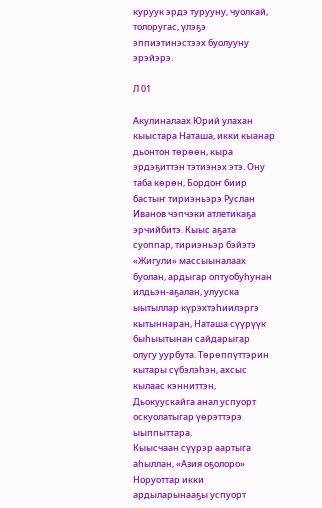куруук эрдэ турууну, чуолкай, толоругас, үлэҕэ эппиэтинэстээх буолууну эрэйэрэ.

Л 01

Акулиналаах Юрий улахан кыыстара Наташа, икки кыанар дьонтон төрөөн, кыра эрдэҕиттэн тэтиэнэх этэ. Ону таба көрөн, Бордоҥ биир бастыҥ тириэньэрэ Руслан Иванов чэпчэки атлетикаҕа эрчийбитэ. Кыыс аҕата суоппар, тириэньэр бэйэтэ «Жигули» массыыналаах буолан, ардыгар оптуобуһунан илдьэн-аҕалан, улууска ыытыллар күрэхтэһиилэргэ кытыннаран, Наташа сүүрүүк быһыытынан сайдарыгар олугу уурбута. Төрөппүттэрин кытары сүбэлэһэн, ахсыс кылаас кэнниттэн, Дьокуускайга анал успуорт оскуолатыгар үөрэттэрэ ыыппыттара.
Кыысчаан сүүрэр аартыга аһыллан, «Азия оҕолоро» Норуоттар икки ардыларынааҕы успуорт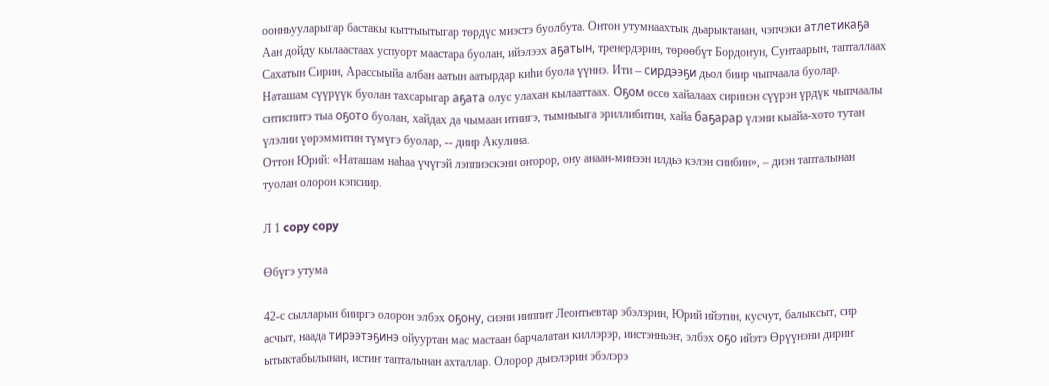оонньууларыгар бастакы кыттыытыгар төрдүс миэстэ буолбута. Онтон утумнаахтык дьарыктанан, чэпчэки атлетикаҕа Аан дойду кылаастаах успуорт маастара буолан, ийэлээх аҕатын, тренердэрин, төрөөбүт Бордоҥун, Сунтаарын, тапталлаах Сахатын Сирин, Арассыыйа албан аатын аатырдар киһи буола үүннэ. Ити – сирдээҕи дьол биир чыпчаала буолар.
Наташам сүүрүүк буолан тахсарыгар аҕата олус улахан кылааттаах. Оҕом өссө хайалаах сиринэн сүүрэн үрдүк чыпчаалы ситиспитэ тыа оҕото буолан, хайдах да чымаан итиигэ, тымныыга эриллибитин, хайа баҕарар үлэни кыайа-хото тутан үлэлии үөрэммитин түмүгэ буолар, -- диир Акулина.
Оттон Юрий: «Наташам наһаа үчүгэй лэппиэскэни оҥорор, ону анаан-минээн илдьэ кэлэн сиибин», – диэн тапталынан туолан олорон кэпсиир.

Л 1 copy copy

Өбүгэ утума

42-с сылларын бииргэ олорон элбэх оҕону, сиэни ииппит Леонтьевтар эбэлэрин, Юрий ийэтин, кусчут, балыксыт, сир асчыт, наада тирээтэҕинэ ойууртан мас мастаан барчалатан киллэрэр, иистэнньэҥ, элбэх оҕо ийэтэ Өрүүнэни дириҥ ытыктабылынан, истиҥ тапталынан ахталлар. Олорор дьиэлэрин эбэлэрэ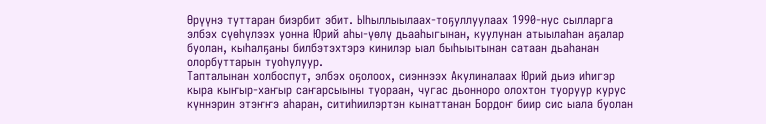Өрүүнэ туттаран биэрбит эбит. Ыһыллыылаах-тоҕуллуулаах 1990-нус сылларга элбэх сүөһүлээх уонна Юрий аһы-үөлү дьааһыгынан, куулунан атыылаһан аҕалар буолан, кыһалҕаны билбэтэхтэрэ кинилэр ыал быһыытынан сатаан дьаһанан олорбуттарын туоһулуур.
Тапталынан холбоспут, элбэх оҕолоох, сиэннээх Акулиналаах Юрий дьиэ иһигэр кыра кыҥыр-хаҥыр саҥарсыыны туораан, чугас дьонноро олохтон туоруур курус күннэрин этэҥҥэ аһаран, ситиһиилэртэн кынаттанан Бордоҥ биир сис ыала буолан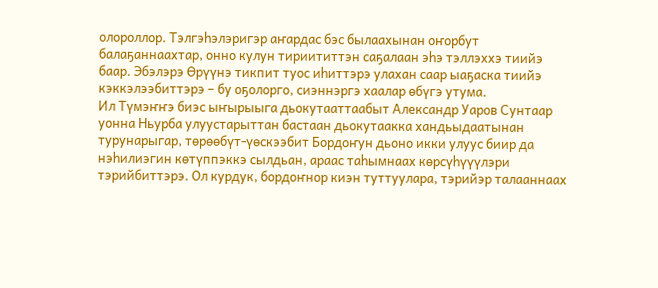олороллор. Тэлгэһэлэригэр аҥардас бэс былаахынан оҥорбут балаҕаннаахтар, онно кулун тириититтэн саҕалаан эһэ тэллэххэ тиийэ баар. Эбэлэрэ Өрүүнэ тикпит туос иһиттэрэ улахан саар ыаҕаска тиийэ кэккэлээбиттэрэ – бу оҕолорго, сиэннэргэ хаалар өбүгэ утума.
Ил Түмэҥҥэ биэс ыҥырыыга дьокутааттаабыт Александр Уаров Сунтаар уонна Ньурба улуустарыттан бастаан дьокутаакка хандьыдаатынан турунарыгар, төрөөбүт-үөскээбит Бордоҥун дьоно икки улуус биир да нэһилиэгин көтүппэккэ сылдьан, араас таһымнаах көрсүһүүүлэри тэрийбиттэрэ. Ол курдук, бордоҥнор киэн туттуулара, тэрийэр талааннаах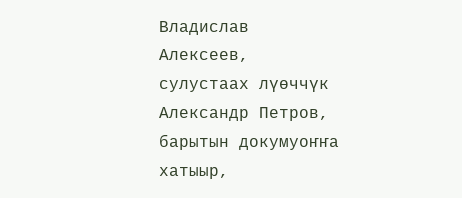Владислав Алексеев, сулустаах лүөччүк Александр Петров, барытын докумуоҥҥа хатыыр,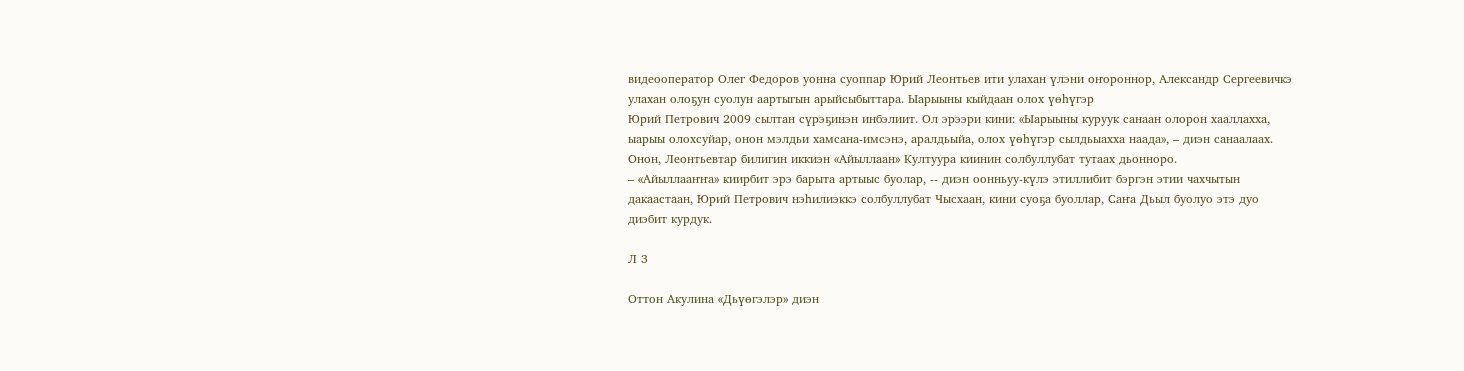видеооператор Олег Федоров уонна суоппар Юрий Леонтьев ити улахан үлэни оҥороннор, Александр Сергеевичкэ улахан олоҕун суолун аартыгын арыйсыбыттара. Ыарыыны кыйдаан олох үөһүгэр
Юрий Петрович 2009 сылтан сүрэҕинэн инбэлиит. Ол эрээри кини: «Ыарыыны куруук санаан олорон хааллахха, ыарыы олохсуйар, онон мэлдьи хамсана-имсэнэ, аралдьыйа, олох үөһүгэр сылдьыахха наада», – диэн санаалаах. Онон, Леонтьевтар билигин иккиэн «Айыллаан» Култуура киинин солбуллубат тутаах дьонноро.
– «Айыллааҥҥа» киирбит эрэ барыта артыыс буолар, -- диэн оонньуу-күлэ этиллибит бэргэн этии чахчытын дакаастаан, Юрий Петрович нэһилиэккэ солбуллубат Чысхаан, кини суоҕа буоллар, Саҥа Дьыл буолуо этэ дуо диэбит курдук.

Л 3

Оттон Акулина «Дьүөгэлэр» диэн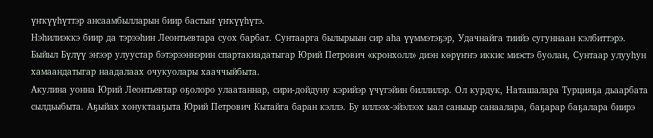үҥкүүһүттэр ансаамбылларын биир бастыҥ үҥкүүһүтэ.
Нэһилиэккэ биир да тэрээһин Леонтьевтара суох барбат. Сунтаарга былырыын сир аһа үүммэтэҕэр, Удачнайга тиийэ сугуннаан кэлбиттэрэ. Быйыл Бүлүү эҥээр улуустар бэтэрээннэрин спартакиадатыгар Юрий Петрович «кронхолл» диэн көрүҥҥэ иккис миэстэ буолан, Сунтаар улууһун хамаандатыгар наадалаах очукуолары хааччыйбыта.
Акулина уонна Юрий Леонтьевтар оҕолоро улаатаннар, сири-дойдуну кэрийэр үчүгэйин биллилэр. Ол курдук, Наташалара Турцияҕа дьаарбата сылдьыбыта. Аҕыйах хонуктааҕыта Юрий Петрович Кытайга баран кэллэ. Бу иллээх-эйэлээх ыал саныыр санаалара, баҕарар баҕалара биирэ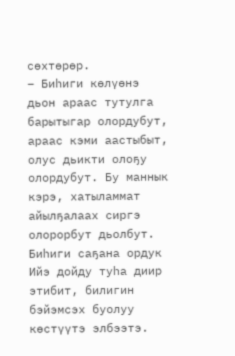сөхтөрөр.
– Биһиги көлүөнэ дьон араас тутулга барытыгар олордубут, араас кэми аастыбыт, олус дьикти олоҕу олордубут. Бу маннык кэрэ, хатыламмат айылҕалаах сиргэ олорорбут дьолбут. Биһиги саҕана ордук Ийэ дойду туһа диир этибит, билигин бэйэмсэх буолуу көстүүтэ элбээтэ.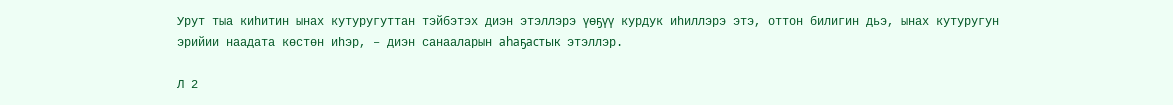Урут тыа киһитин ынах кутуругуттан тэйбэтэх диэн этэллэрэ үөҕүү курдук иһиллэрэ этэ, оттон билигин дьэ, ынах кутуругун эрийии наадата көстөн иһэр, – диэн санааларын аһаҕастык этэллэр.

Л 2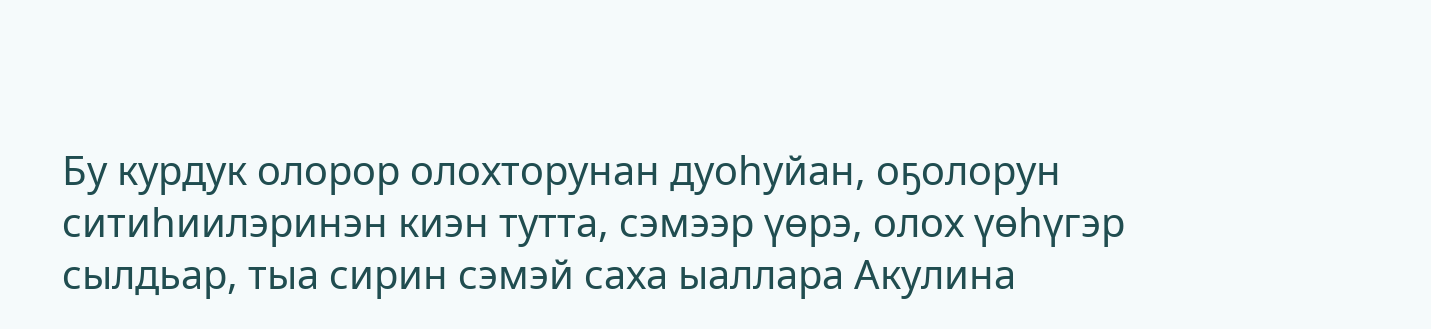Бу курдук олорор олохторунан дуоһуйан, оҕолорун ситиһиилэринэн киэн тутта, сэмээр үөрэ, олох үөһүгэр сылдьар, тыа сирин сэмэй саха ыаллара Акулина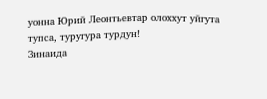уонна Юрий Леонтьевтар олоххут уйгута тупса, туругура турдун!
Зинаида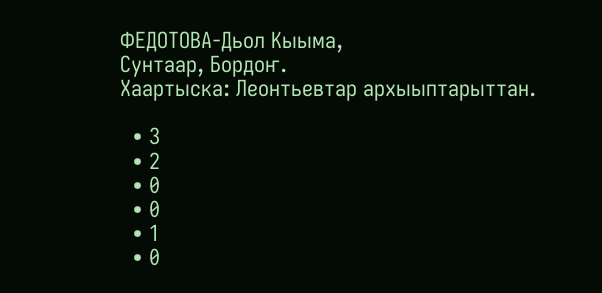ФЕДОТОВА-Дьол Кыыма,
Сунтаар, Бордоҥ.
Хаартыска: Леонтьевтар архыыптарыттан.

  • 3
  • 2
  • 0
  • 0
  • 1
  • 0